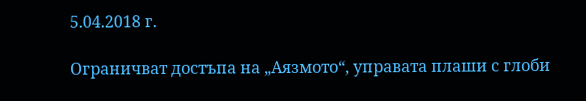5.04.2018 г.

Ограничват достъпа на „Аязмото“, управата плаши с глоби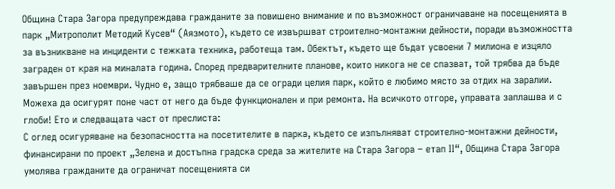Община Стара Загора предупреждава гражданите за повишено внимание и по възможност ограничаване на посещенията в парк „Митрополит Методий Кусев“ (Аязмото), където се извършват строително-монтажни дейности, поради възможността за възникване на инциденти с тежката техника, работеща там. Обектът, където ще бъдат усвоени 7 милиона е изцяло заграден от края на миналата година. Според предварителните планове, които никога не се спазват, той трябва да бъде завършен през ноември. Чудно е, защо трябваше да се огради целия парк, който е любимо място за отдих на заралии. Можеха да осигурят поне част от него да бъде функционален и при ремонта. На всичкото отгоре, управата заплашва и с глоби! Ето и следващата част от преслиста:
С оглед осигуряване на безопасността на посетителите в парка, където се изпълняват строително-монтажни дейности, финансирани по проект „Зелена и достъпна градска среда за жителите на Стара Загора – етап ІІ“, Община Стара Загора умолява гражданите да ограничат посещенията си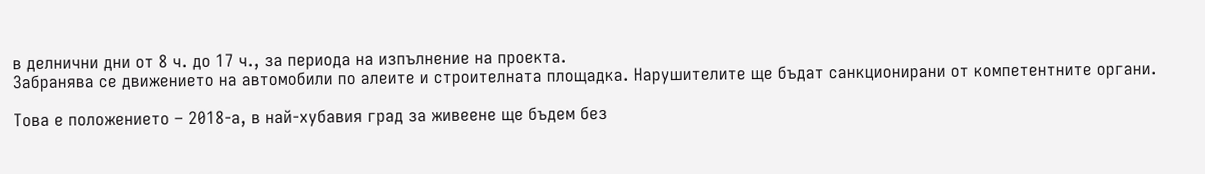в делнични дни от 8 ч. до 17 ч., за периода на изпълнение на проекта.
Забранява се движението на автомобили по алеите и строителната площадка. Нарушителите ще бъдат санкционирани от компетентните органи.

Това е положението – 2018-а, в най-хубавия град за живеене ще бъдем без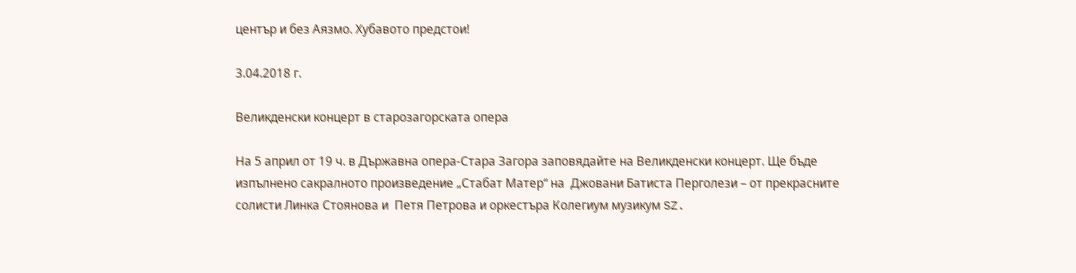център и без Аязмо. Хубавото предстои!

3.04.2018 г.

Великденски концерт в старозагорската опера

На 5 април от 19 ч. в Държавна опера-Стара Загора заповядайте на Великденски концерт. Ще бъде изпълнено сакралното произведение „Стабат Матер“ на  Джовани Батиста Перголези – от прекрасните солисти Линка Стоянова и  Петя Петрова и оркестъра Колегиум музикум SZ.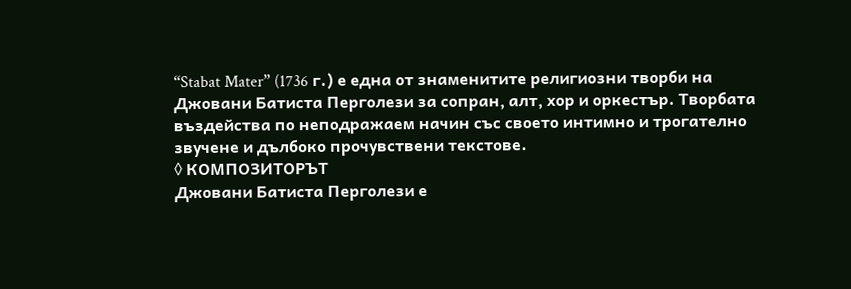“Stabat Mater” (1736 г.) е една от знаменитите религиозни творби на Джовани Батиста Перголези за сопран, алт, хор и оркестър. Творбата въздейства по неподражаем начин със своето интимно и трогателно звучене и дълбоко прочувствени текстове.
◊ КОМПОЗИТОРЪТ
Джовани Батиста Перголези е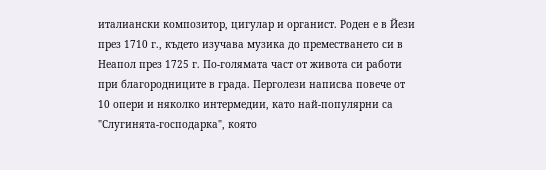италиански композитор, цигулар и органист. Роден е в Йези през 1710 г., където изучава музика до преместването си в Неапол през 1725 г. По-голямата част от живота си работи при благородниците в града. Перголези написва повече от 10 опери и няколко интермедии, като най-популярни са "Слугинята-господарка", която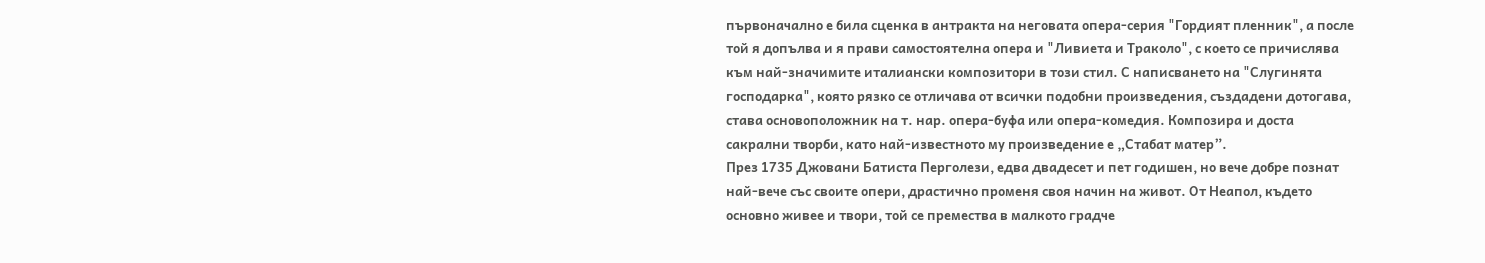първоначално е била сценка в антракта на неговата опера-серия "Гордият пленник", а после той я допълва и я прави самостоятелна опера и "Ливиета и Траколо", с което се причислява към най-значимите италиански композитори в този стил. С написването на "Слугинята господарка", която рязко се отличава от всички подобни произведения, създадени дотогава, става основоположник на т. нар. опера-буфа или опера-комедия. Композира и доста сакрални творби, като най-известното му произведение е „Стабат матер”.
През 1735 Джовани Батиста Перголези, едва двадесет и пет годишен, но вече добре познат най-вече със своите опери, драстично променя своя начин на живот. От Неапол, където основно живее и твори, той се премества в малкото градче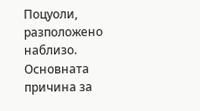Поцуоли, разположено наблизо. Основната причина за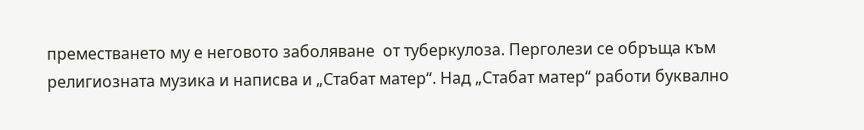преместването му е неговото заболяване  от туберкулоза. Перголези се обръща към религиозната музика и написва и „Стабат матер“. Над „Стабат матер“ работи буквално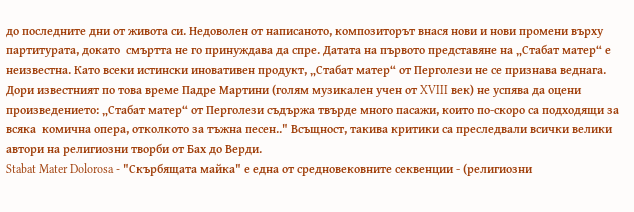до последните дни от живота си. Недоволен от написаното, композиторът внася нови и нови промени върху партитурата, докато  смъртта не го принуждава да спре. Датата на първото представяне на „Стабат матер“ е неизвестна. Като всеки истински иновативен продукт, „Стабат матер“ от Перголези не се признава веднага. Дори известният по това време Падре Мартини (голям музикален учен от XVIII век) не успява да оцени произведението: „Стабат матер“ от Перголези съдържа твърде много пасажи, които по-скоро са подходящи за всяка  комична опера, отколкото за тъжна песен.." Всъщност, такива критики са преследвали всички велики автори на религиозни творби от Бах до Верди.
Stabat Mater Dolorosa - "Скърбящата майка" е една от средновековните секвенции - (религиозни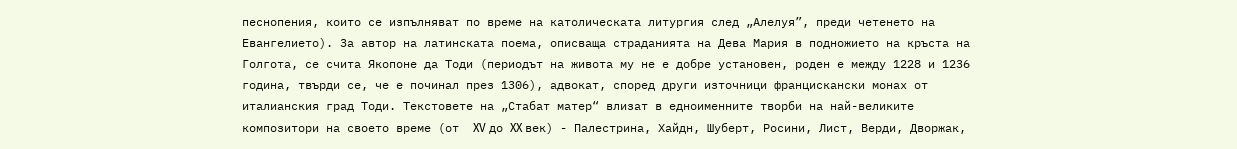песнопения, които се изпълняват по време на католическата литургия след „Алелуя”, преди четенето на Евангелието). За автор на латинската поема, описваща страданията на Дева Мария в подножието на кръста на Голгота, се счита Якопоне да Тоди (периодът на живота му не е добре установен, роден е между 1228 и 1236 година, твърди се, че е починал през 1306), адвокат, според други източници францискански монах от италианския град Тоди. Текстовете на „Стабат матер“ влизат в едноименните творби на най-великите композитори на своето време (от  XV до XX век) - Палестрина, Хайдн, Шуберт, Росини, Лист, Верди, Дворжак,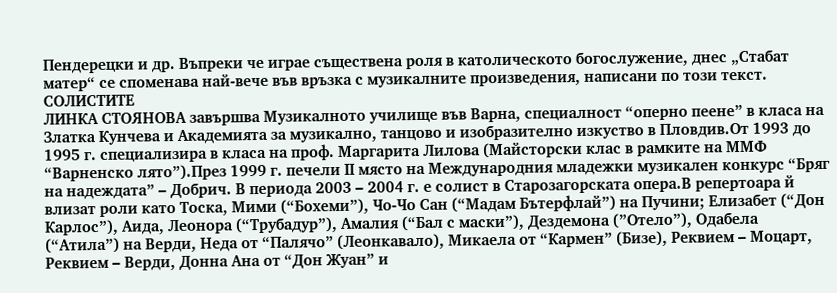Пендерецки и др. Въпреки че играе съществена роля в католическото богослужение, днес „Стабат матер“ се споменава най-вече във връзка с музикалните произведения, написани по този текст.
СОЛИСТИТЕ
ЛИНКА СТОЯНОВА завършва Музикалното училище във Варна, специалност “оперно пеене” в класа на Златка Кунчева и Академията за музикално, танцово и изобразително изкуство в Пловдив.От 1993 до 1995 г. специализира в класа на проф. Маргарита Лилова (Майсторски клас в рамките на ММФ “Варненско лято”).През 1999 г. печели ІІ място на Международния младежки музикален конкурс “Бряг на надеждата” – Добрич. В периода 2003 – 2004 г. е солист в Старозагорската опера.В репертоара й влизат роли като Тоска, Мими (“Бохеми”), Чо-Чо Сан (“Мадам Бътерфлай”) на Пучини; Елизабет (“Дон Карлос”), Аида, Леонора (“Трубадур”), Амалия (“Бал с маски”), Дездемона (”Отело”), Одабела (“Атила”) на Верди, Неда от “Палячо” (Леонкавало), Микаела от “Кармен” (Бизе), Реквием – Моцарт, Реквием – Верди, Донна Ана от “Дон Жуан” и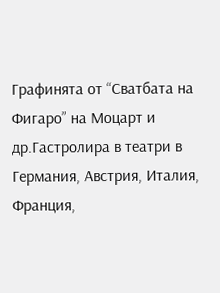Графинята от “Сватбата на Фигаро” на Моцарт и др.Гастролира в театри в Германия, Австрия, Италия, Франция,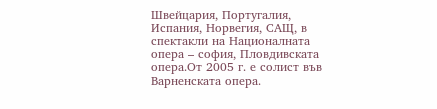Швейцария, Португалия, Испания, Норвегия, САЩ, в спектакли на Националната опера – софия, Пловдивската опера.От 2005 г. е солист във Варненската опера.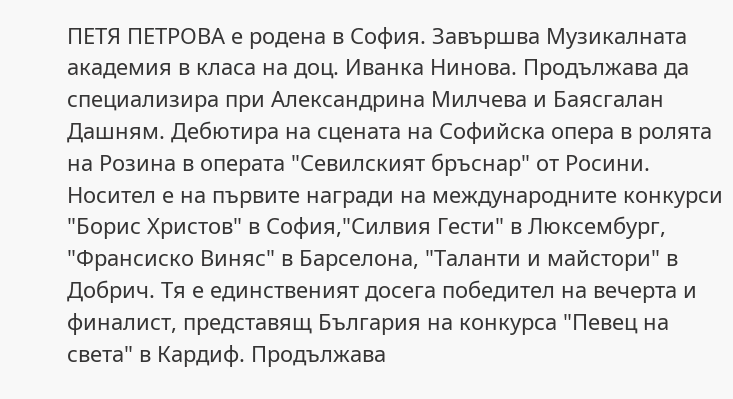ПЕТЯ ПЕТРОВА е родена в София. Завършва Музикалната академия в класа на доц. Иванка Нинова. Продължава да специализира при Александрина Милчева и Баясгалан Дашням. Дебютира на сцената на Софийска опера в ролята на Розина в операта "Севилският бръснар" от Росини. Носител е на първите награди на международните конкурси "Борис Христов" в София,"Силвия Гести" в Люксембург, "Франсиско Виняс" в Барселона, "Таланти и майстори" в Добрич. Тя е единственият досега победител на вечерта и финалист, представящ България на конкурса "Певец на света" в Кардиф. Продължава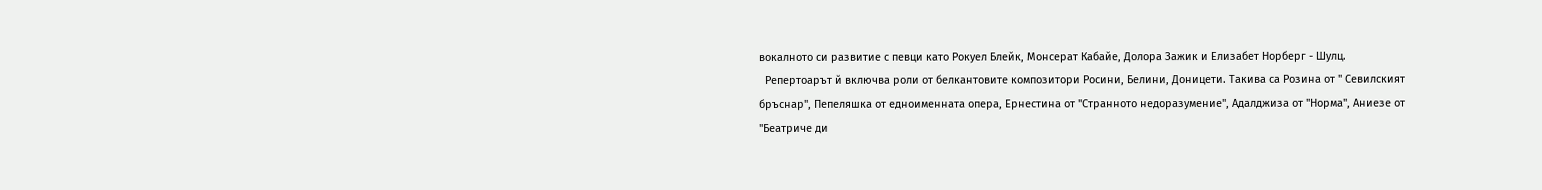вокалното си развитие с певци като Рокуел Блейк, Монсерат Кабайе, Долора Зажик и Елизабет Норберг - Шулц.
  Репертоарът й включва роли от белкантовите композитори Росини, Белини, Доницети. Такива са Розина от " Севилският бръснар", Пепеляшка от едноименната опера, Ернестина от "Странното недоразумение", Адалджиза от "Норма", Аниезе от "Беатриче ди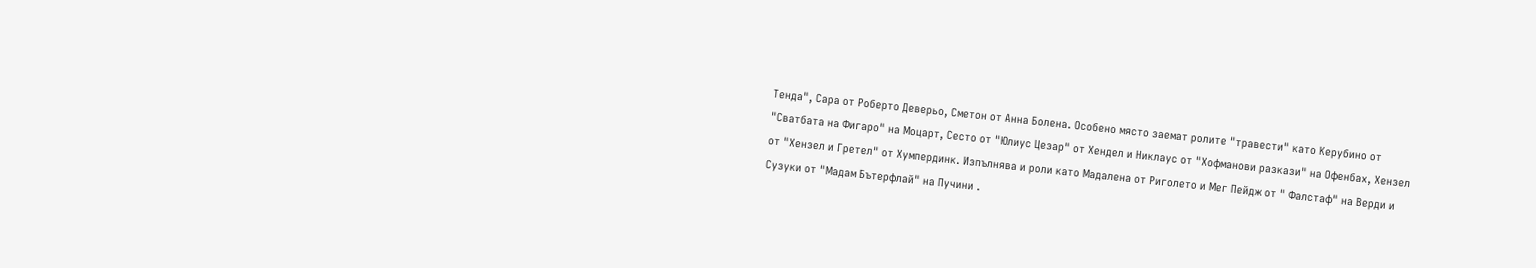Тенда", Сара от Роберто Деверьо, Сметон от Анна Болена. Особено място заемат ролите "травести" като Керубино от "Сватбата на Фигаро" на Моцарт, Сесто от "Юлиус Цезар" от Хендел и Никлаус от "Хофманови разкази" на Офенбах, Хензел от "Хензел и Гретел" от Хумпердинк. Изпълнява и роли като Мадалена от Риголето и Мег Пейдж от " Фалстаф" на Верди и Сузуки от "Мадам Бътерфлай" на Пучини .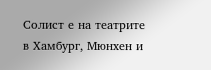Солист е на театрите в Хамбург, Мюнхен и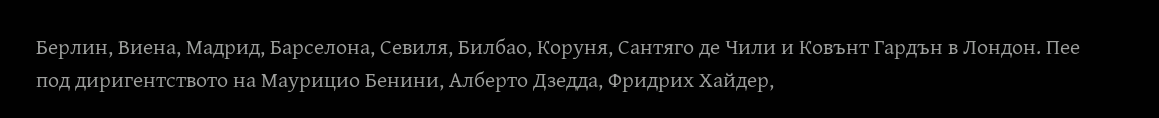Берлин, Виена, Мадрид, Барселона, Севиля, Билбао, Коруня, Сантяго де Чили и Ковънт Гардън в Лондон. Пее под диригентството на Маурицио Бенини, Алберто Дзедда, Фридрих Хайдер,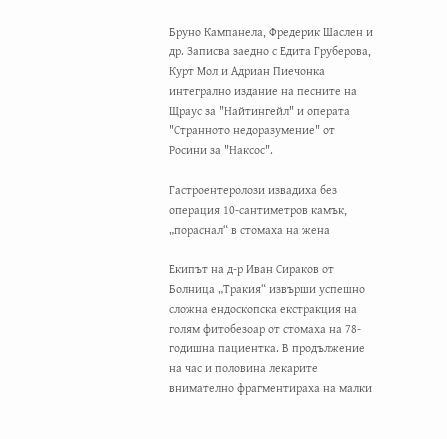Бруно Кампанела, Фредерик Шаслен и др. Записва заедно с Едита Груберова, Курт Мол и Адриан Пиечонка интегрално издание на песните на Щраус за "Найтингейл" и операта "Странното недоразумение" от Росини за "Наксос".

Гастроентеролози извадиха без операция 10-сантиметров камък, „пораснал“ в стомаха на жена

Екипът на д-р Иван Сираков от Болница „Тракия“ извърши успешно сложна ендоскопска екстракция на голям фитобезоар от стомаха на 78-годишна пациентка. В продължение на час и половина лекарите внимателно фрагментираха на малки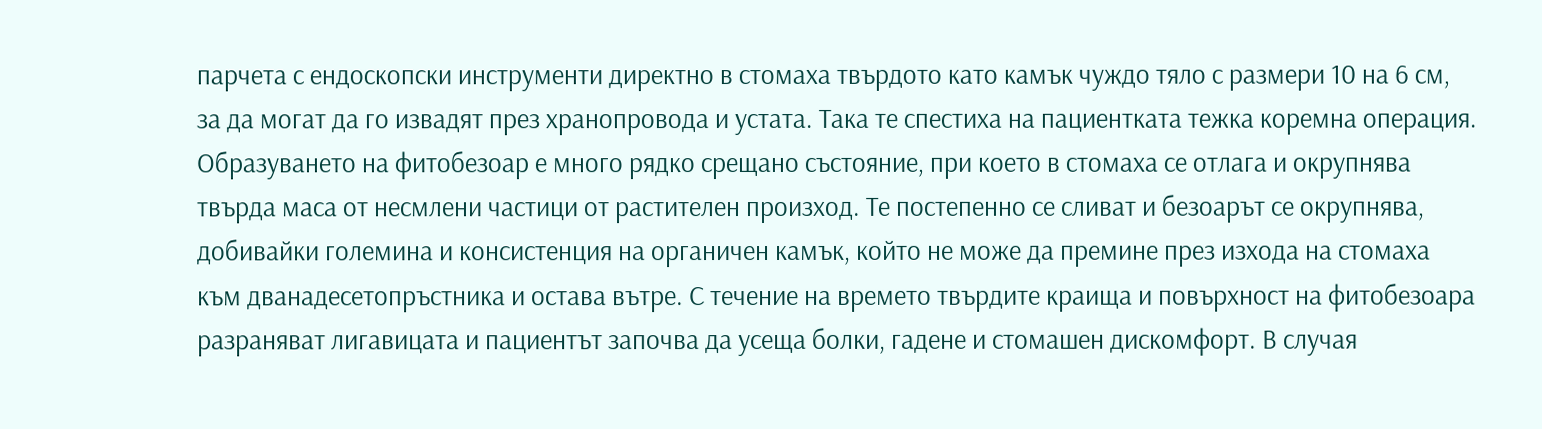парчета с ендоскопски инструменти директно в стомаха твърдото като камък чуждо тяло с размери 10 на 6 см, за да могат да го извадят през хранопровода и устата. Така те спестиха на пациентката тежка коремна операция.
Образуването на фитобезоар е много рядко срещано състояние, при което в стомаха се отлага и окрупнява твърда маса от несмлени частици от растителен произход. Те постепенно се сливат и безоарът се окрупнява, добивайки големина и консистенция на органичен камък, който не може да премине през изхода на стомаха към дванадесетопръстника и остава вътре. С течение на времето твърдите краища и повърхност на фитобезоара разраняват лигавицата и пациентът започва да усеща болки, гадене и стомашен дискомфорт. В случая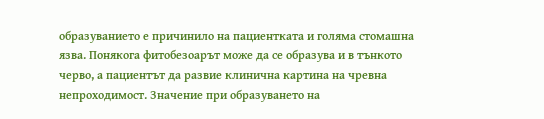образуванието е причинило на пациентката и голяма стомашна язва. Понякога фитобезоарът може да се образува и в тънкото черво, а пациентът да развие клинична картина на чревна непроходимост. Значение при образуването на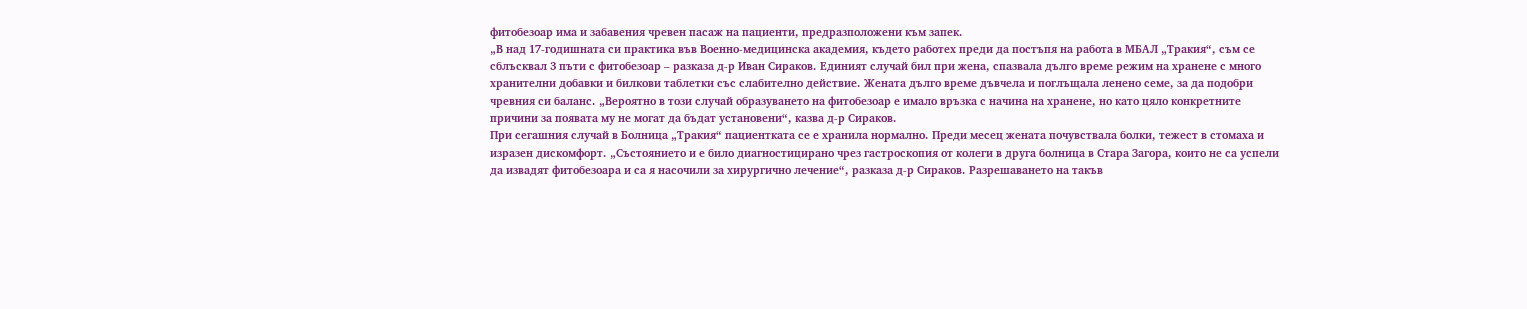фитобезоар има и забавения чревен пасаж на пациенти, предразположени към запек.
„В над 17-годишната си практика във Военно-медицинска академия, където работех преди да постъпя на работа в МБАЛ „Тракия“, съм се сблъсквал 3 пъти с фитобезоар – разказа д-р Иван Сираков. Единият случай бил при жена, спазвала дълго време режим на хранене с много хранителни добавки и билкови таблетки със слабително действие. Жената дълго време дъвчела и поглъщала ленено семе, за да подобри чревния си баланс. „Вероятно в този случай образуването на фитобезоар е имало връзка с начина на хранене, но като цяло конкретните причини за появата му не могат да бъдат установени“, казва д-р Сираков.
При сегашния случай в Болница „Тракия“ пациентката се е хранила нормално. Преди месец жената почувствала болки, тежест в стомаха и изразен дискомфорт. „Състоянието и е било диагностицирано чрез гастроскопия от колеги в друга болница в Стара Загора, които не са успели да извадят фитобезоара и са я насочили за хирургично лечение“, разказа д-р Сираков. Разрешаването на такъв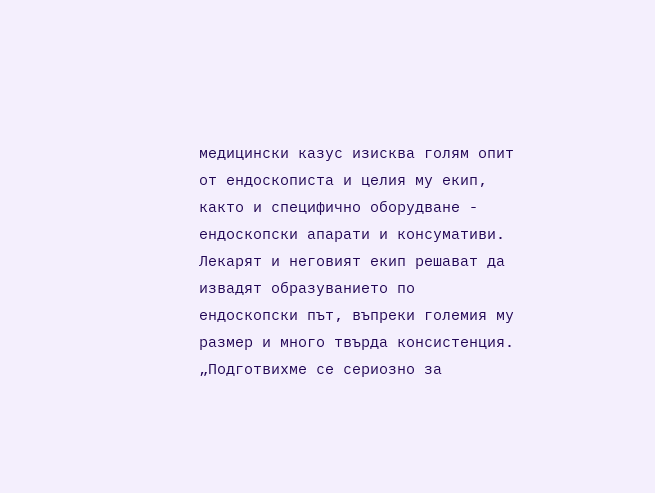медицински казус изисква голям опит от ендоскописта и целия му екип, както и специфично оборудване - ендоскопски апарати и консумативи. Лекарят и неговият екип решават да извадят образуванието по ендоскопски път, въпреки големия му размер и много твърда консистенция.
„Подготвихме се сериозно за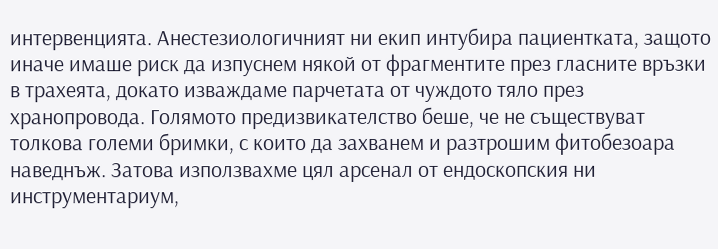интервенцията. Анестезиологичният ни екип интубира пациентката, защото иначе имаше риск да изпуснем някой от фрагментите през гласните връзки в трахеята, докато изваждаме парчетата от чуждото тяло през хранопровода. Голямото предизвикателство беше, че не съществуват толкова големи бримки, с които да захванем и разтрошим фитобезоара наведнъж. Затова използвахме цял арсенал от ендоскопския ни инструментариум,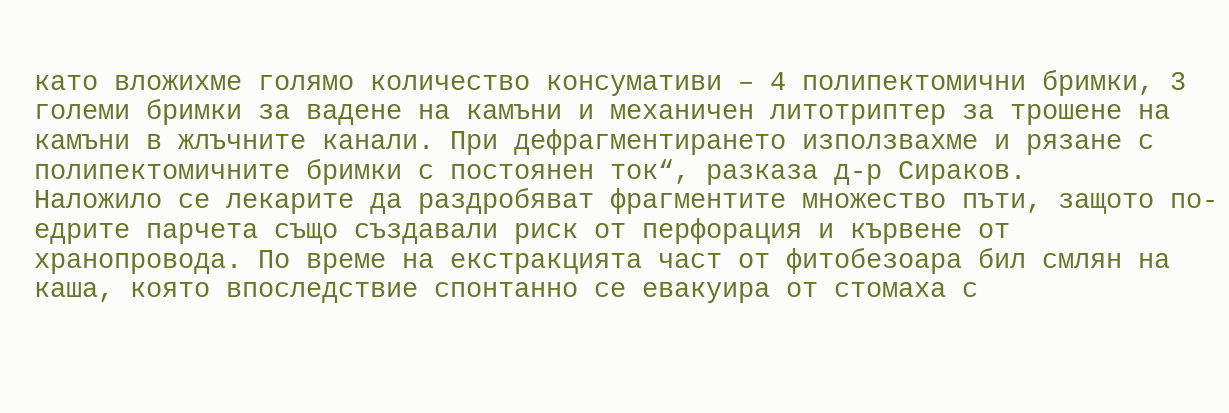като вложихме голямо количество консумативи – 4 полипектомични бримки, 3 големи бримки за вадене на камъни и механичен литотриптер за трошене на камъни в жлъчните канали. При дефрагментирането използвахме и рязане с полипектомичните бримки с постоянен ток“, разказа д-р Сираков.
Наложило се лекарите да раздробяват фрагментите множество пъти, защото по-едрите парчета също създавали риск от перфорация и кървене от хранопровода. По време на екстракцията част от фитобезоара бил смлян на каша, която впоследствие спонтанно се евакуира от стомаха с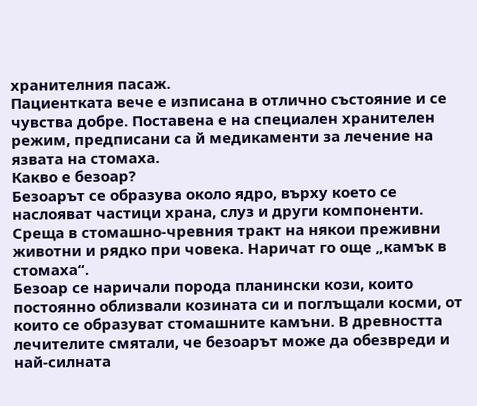хранителния пасаж.
Пациентката вече е изписана в отлично състояние и се чувства добре. Поставена е на специален хранителен режим, предписани са й медикаменти за лечение на язвата на стомаха.
Какво е безоар?
Безоарът се образува около ядро, върху което се наслояват частици храна, слуз и други компоненти. Среща в стомашно-чревния тракт на някои преживни животни и рядко при човека. Наричат го още „камък в стомаха“.
Безоар се наричали порода планински кози, които постоянно облизвали козината си и поглъщали косми, от които се образуват стомашните камъни. В древността лечителите смятали, че безоарът може да обезвреди и най-силната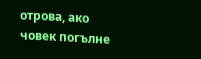отрова, ако човек погълне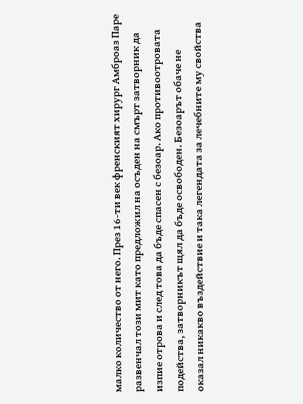малко количество от него. През 16-ти век френският хирург Амброаз Паре развенчал този мит като предложил на осъден на смърт затворник да изпие отрова и след това да бъде спасен с безоар. Ако противоотровата подейства, затворникът щял да бъде освободен. Безоарът обаче не оказал никакво въздействие и така легендата за лечебните му свойства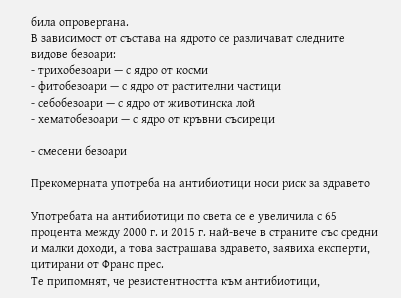била опровергана.
В зависимост от състава на ядрото се различават следните видове безоари:
- трихобезоари — с ядро от косми
- фитобезоари — с ядро от растителни частици
- себобезоари — с ядро от животинска лой
- хематобезоари — с ядро от кръвни съсиреци

- смесени безоари

Прекомерната употреба на антибиотици носи риск за здравето

Употребата на антибиотици по света се е увеличила с 65 процента между 2000 г. и 2015 г. най-вече в страните със средни и малки доходи, а това застрашава здравето, заявиха експерти, цитирани от Франс прес.
Те припомнят, че резистентността към антибиотици,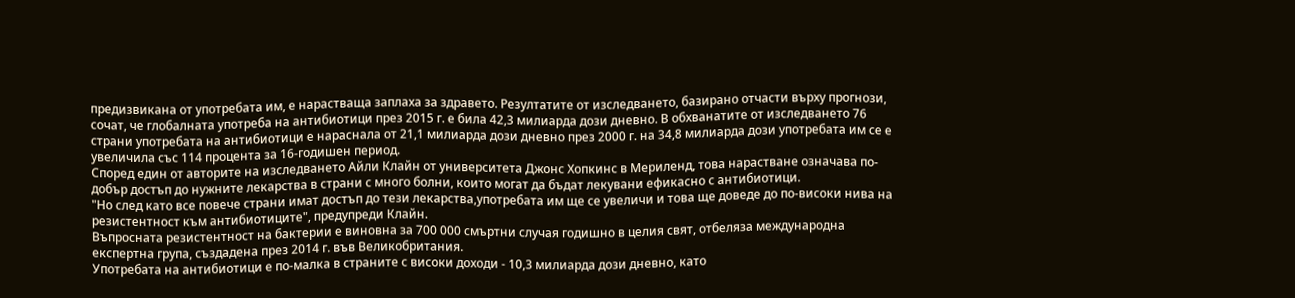предизвикана от употребата им, е нарастваща заплаха за здравето. Резултатите от изследването, базирано отчасти върху прогнози, сочат, че глобалната употреба на антибиотици през 2015 г. е била 42,3 милиарда дози дневно. В обхванатите от изследването 76 страни употребата на антибиотици е нараснала от 21,1 милиарда дози дневно през 2000 г. на 34,8 милиарда дози употребата им се е увеличила със 114 процента за 16-годишен период.
Според един от авторите на изследването Айли Клайн от университета Джонс Хопкинс в Мериленд, това нарастване означава по-добър достъп до нужните лекарства в страни с много болни, които могат да бъдат лекувани ефикасно с антибиотици.
"Но след като все повече страни имат достъп до тези лекарства,употребата им ще се увеличи и това ще доведе до по-високи нива на резистентност към антибиотиците", предупреди Клайн.
Въпросната резистентност на бактерии е виновна за 700 000 смъртни случая годишно в целия свят, отбеляза международна експертна група, създадена през 2014 г. във Великобритания.
Употребата на антибиотици е по-малка в страните с високи доходи - 10,3 милиарда дози дневно, като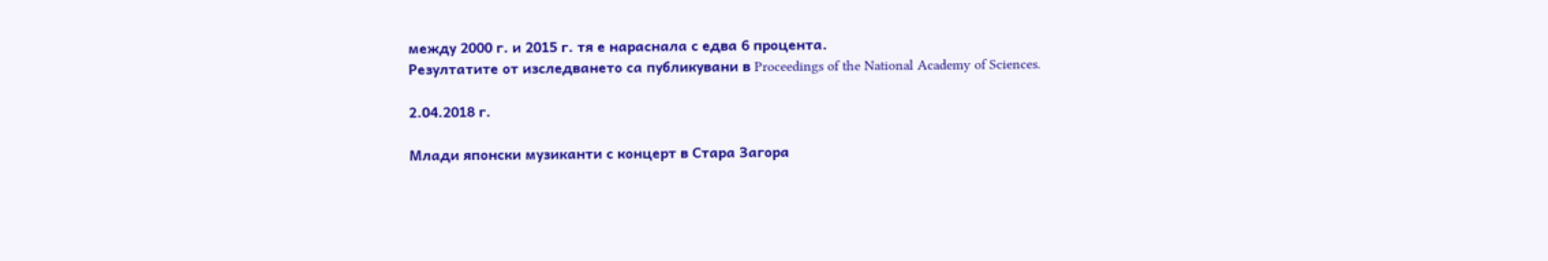между 2000 г. и 2015 г. тя е нараснала с едва 6 процента.
Резултатите от изследването са публикувани в Proceedings of the National Academy of Sciences.

2.04.2018 г.

Млади японски музиканти с концерт в Стара Загора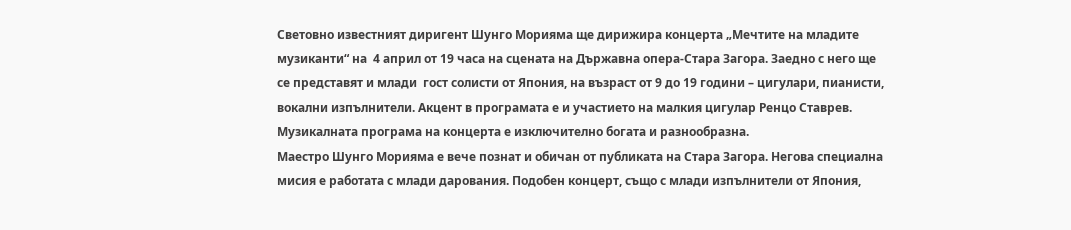Световно известният диригент Шунго Морияма ще дирижира концерта „Мечтите на младите музиканти“ на  4 април от 19 часа на сцената на Държавна опера-Стара Загора. Заедно с него ще се представят и млади  гост солисти от Япония, на възраст от 9 до 19 години – цигулари, пианисти, вокални изпълнители. Акцент в програмата е и участието на малкия цигулар Ренцо Ставрев. Музикалната програма на концерта е изключително богата и разнообразна.
Маестро Шунго Морияма е вече познат и обичан от публиката на Стара Загора. Негова специална мисия е работата с млади дарования. Подобен концерт, също с млади изпълнители от Япония,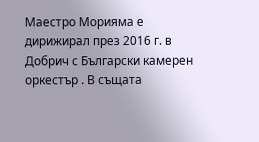Маестро Морияма е дирижирал през 2016 г. в Добрич с Български камерен оркестър . В същата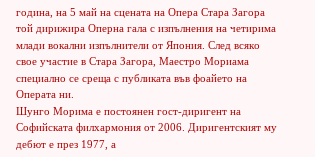година, на 5 май на сцената на Опера Стара Загора той дирижира Оперна гала с изпълнения на четирима млади вокални изпълнители от Япония. След всяко свое участие в Стара Загора, Маестро Мориама специално се среща с публиката във фоайето на Операта ни.
Шунго Морима е постоянен гост-диригент на Софийската филхармония от 2006. Диригентският му дебют е през 1977, а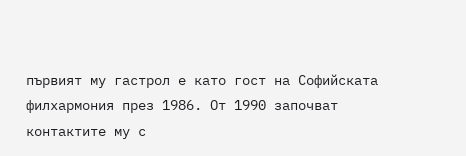първият му гастрол е като гост на Софийската филхармония през 1986. От 1990 започват контактите му с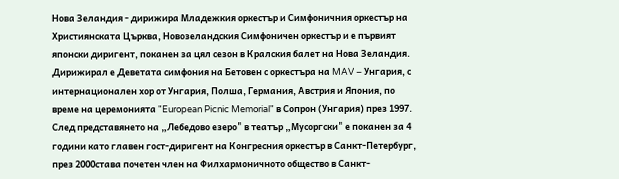Нова Зеландия - дирижира Младежкия оркестър и Симфоничния оркестър на Християнската Църква, Новозеландския Симфоничен оркестър и е първият японски диригент, поканен за цял сезон в Кралския балет на Нова Зеландия. Дирижирал е Деветата симфония на Бетовен с оркестъра на MAV – Унгария, с интернационален хор от Унгария, Полша, Германия, Австрия и Япония, по време на церемонията "European Picnic Memorial" в Сопрон (Унгария) през 1997. След представянето на „Лебедово езеро" в театър „Мусоргски" е поканен за 4 години като главен гост-диригент на Конгресния оркестър в Санкт-Петербург, през 2000става почетен член на Филхармоничното общество в Санкт-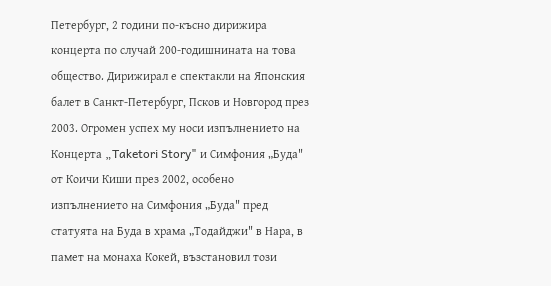Петербург, 2 години по-късно дирижира концерта по случай 200-годишнината на това общество. Дирижирал е спектакли на Японския балет в Санкт-Петербург, Псков и Новгород през 2003. Огромен успех му носи изпълнението на Концерта „Taketori Story" и Симфония „Буда" от Коичи Киши през 2002, особено изпълнението на Симфония „Буда" пред статуята на Буда в храма „Тодайджи" в Нара, в памет на монаха Кокей, възстановил този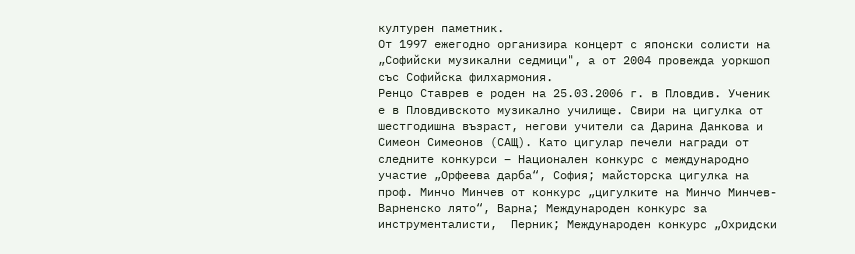културен паметник.
От 1997 ежегодно организира концерт с японски солисти на „Софийски музикални седмици", а от 2004 провежда уоркшоп със Софийска филхармония.
Ренцо Ставрев е роден на 25.03.2006 г. в Пловдив. Ученик е в Пловдивското музикално училище. Свири на цигулка от шестгодишна възраст, негови учители са Дарина Данкова и Симеон Симеонов (САЩ). Като цигулар печели награди от следните конкурси – Национален конкурс с международно участие „Орфеева дарба“, София; майсторска цигулка на проф. Минчо Минчев от конкурс „цигулките на Минчо Минчев-Варненско лято“, Варна; Международен конкурс за инструменталисти,  Перник; Международен конкурс „Охридски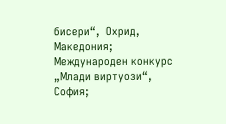бисери“,  Охрид, Македония; Международен конкурс „Млади виртуози“, София;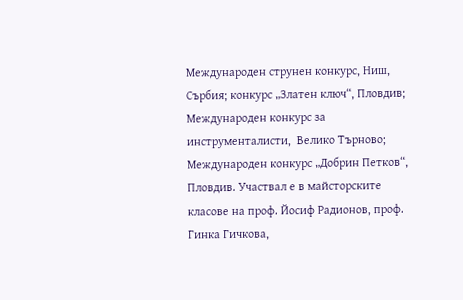Международен струнен конкурс, Ниш, Сърбия; конкурс „Златен ключ“, Пловдив; Международен конкурс за инструменталисти,  Велико Търново; Международен конкурс „Добрин Петков“, Пловдив. Участвал е в майсторските класове на проф. Йосиф Радионов, проф. Гинка Гичкова,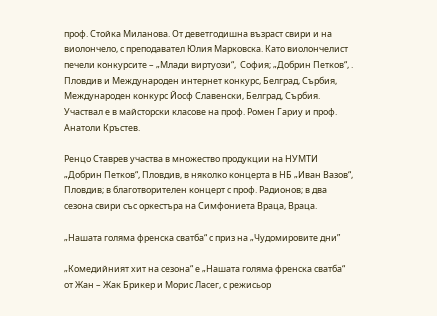проф. Стойка Миланова. От деветгодишна възраст свири и на виолончело, с преподавател Юлия Марковска. Като виолончелист печели конкурсите – „Млади виртуози“,  София; „Добрин Петков“, . Пловдив и Международен интернет конкурс, Белград, Сърбия, Международен конкурс Йосф Славенски, Белград, Сърбия.
Участвал е в майсторски класове на проф. Ромен Гариу и проф. Анатоли Кръстев.

Ренцо Ставрев участва в множество продукции на НУМТИ „Добрин Петков“, Пловдив, в няколко концерта в НБ „Иван Вазов“, Пловдив; в благотворителен концерт с проф. Радионов; в два сезона свири със оркестъра на Симфониета Враца, Враца.

„Нашата голяма френска сватба“ с приз на „Чудомировите дни”

„Комедийният хит на сезона“ е „Нашата голяма френска сватба“ от Жан – Жак Брикер и Морис Ласег, с режисьор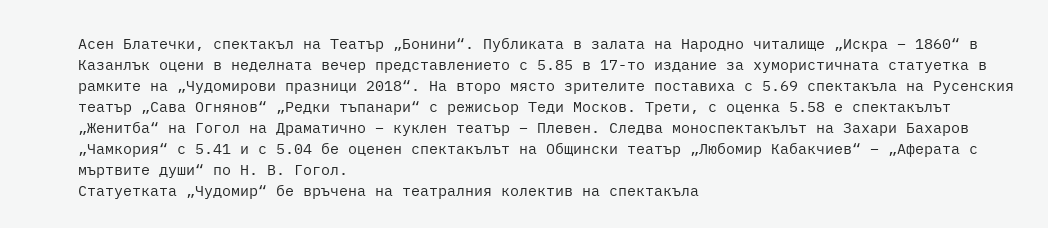Асен Блатечки, спектакъл на Театър „Бонини“. Публиката в залата на Народно читалище „Искра – 1860“ в Казанлък оцени в неделната вечер представлението с 5.85 в 17-то издание за хумористичната статуетка в рамките на „Чудомирови празници 2018“. На второ място зрителите поставиха с 5.69 спектакъла на Русенския театър „Сава Огнянов“ „Редки тъпанари“ с режисьор Теди Москов. Трети, с оценка 5.58 е спектакълът „Женитба“ на Гогол на Драматично – куклен театър – Плевен. Следва моноспектакълът на Захари Бахаров „Чамкория“ с 5.41 и с 5.04 бе оценен спектакълът на Общински театър „Любомир Кабакчиев“ – „Аферата с мъртвите души“ по Н. В. Гогол.
Статуетката „Чудомир“ бе връчена на театралния колектив на спектакъла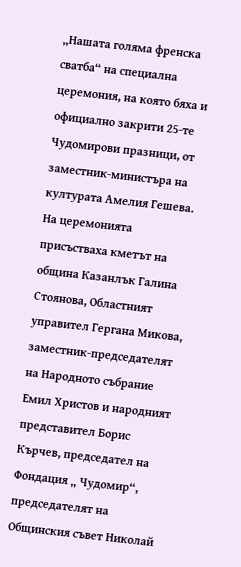„Нашата голяма френска сватба“ на специална церемония, на която бяха и официално закрити 25-те Чудомирови празници, от заместник-министъра на културата Амелия Гешева.
На церемонията присъстваха кметът на община Казанлък Галина Стоянова, Областният управител Гергана Микова, заместник-председателят на Народното събрание Емил Христов и народният представител Борис Кърчев, председател на Фондация „ Чудомир“, председателят на Общинския съвет Николай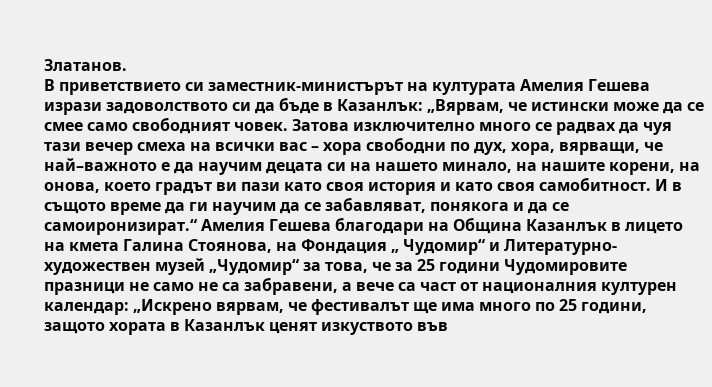Златанов.
В приветствието си заместник-министърът на културата Амелия Гешева изрази задоволството си да бъде в Казанлък: „Вярвам, че истински може да се смее само свободният човек. Затова изключително много се радвах да чуя тази вечер смеха на всички вас – хора свободни по дух, хора, вярващи, че най–важното е да научим децата си на нашето минало, на нашите корени, на онова, което градът ви пази като своя история и като своя самобитност. И в същото време да ги научим да се забавляват, понякога и да се самоиронизират.“ Амелия Гешева благодари на Община Казанлък в лицето на кмета Галина Стоянова, на Фондация „ Чудомир“ и Литературно-художествен музей „Чудомир“ за това, че за 25 години Чудомировите празници не само не са забравени, а вече са част от националния културен календар: „Искрено вярвам, че фестивалът ще има много по 25 години, защото хората в Казанлък ценят изкуството във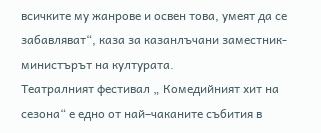всичките му жанрове и освен това, умеят да се забавляват“, каза за казанлъчани заместник-министърът на културата.
Театралният фестивал „ Комедийният хит на сезона“ е едно от най–чаканите събития в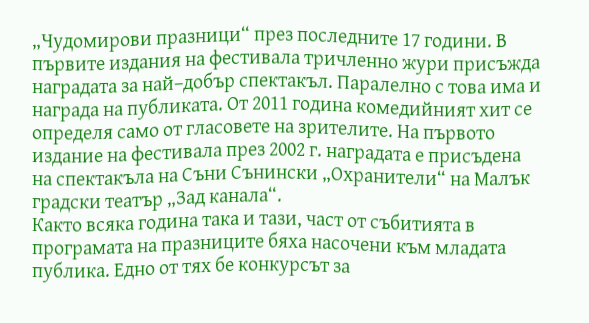„Чудомирови празници“ през последните 17 години. В първите издания на фестивала тричленно жури присъжда наградата за най–добър спектакъл. Паралелно с това има и награда на публиката. От 2011 година комедийният хит се определя само от гласовете на зрителите. На първото издание на фестивала през 2002 г. наградата е присъдена на спектакъла на Съни Сънински „Охранители“ на Малък градски театър „Зад канала“.
Както всяка година така и тази, част от събитията в програмата на празниците бяха насочени към младата публика. Едно от тях бе конкурсът за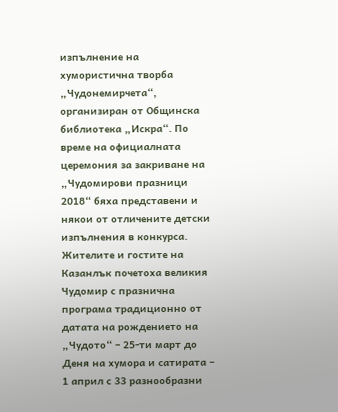изпълнение на хумористична творба „Чудонемирчета“, организиран от Общинска библиотека „Искра“. По време на официалната церемония за закриване на „Чудомирови празници 2018“ бяха представени и някои от отличените детски изпълнения в конкурса.
Жителите и гостите на Казанлък почетоха великия Чудомир с празнична програма традиционно от датата на рождението на „Чудото“ – 25-ти март до Деня на хумора и сатирата – 1 април с 33 разнообразни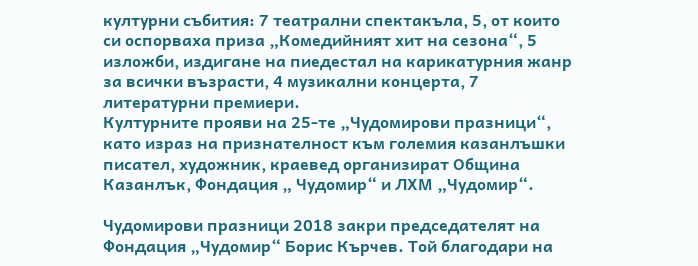културни събития: 7 театрални спектакъла, 5, от които си оспорваха приза „Комедийният хит на сезона“, 5 изложби, издигане на пиедестал на карикатурния жанр за всички възрасти, 4 музикални концерта, 7 литературни премиери.
Културните прояви на 25-те „Чудомирови празници“, като израз на признателност към големия казанлъшки писател, художник, краевед организират Община Казанлък, Фондация „ Чудомир“ и ЛХМ „Чудомир“.

Чудомирови празници 2018 закри председателят на Фондация „Чудомир“ Борис Кърчев. Той благодари на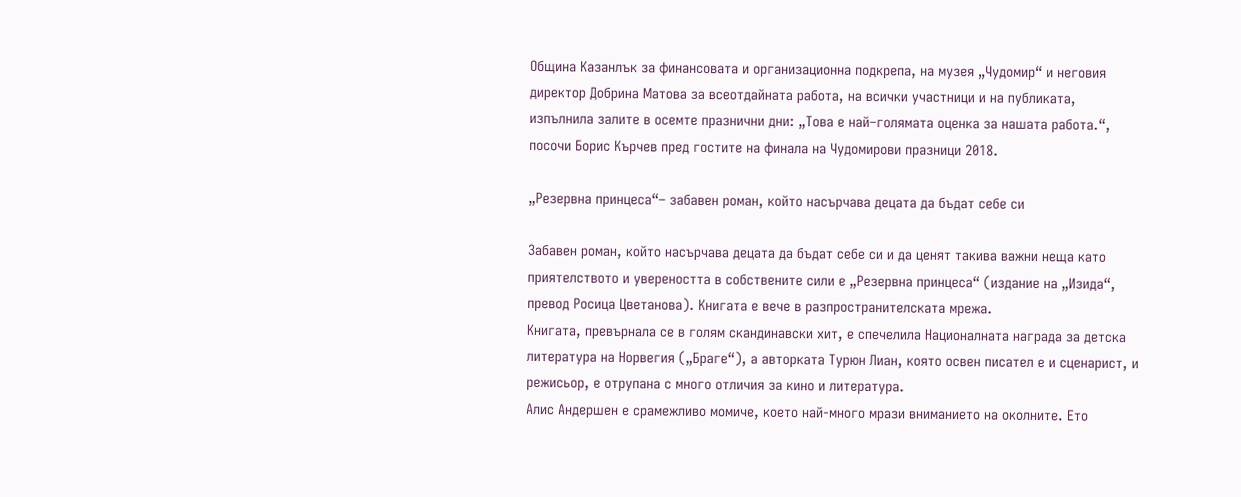Община Казанлък за финансовата и организационна подкрепа, на музея „Чудомир“ и неговия директор Добрина Матова за всеотдайната работа, на всички участници и на публиката, изпълнила залите в осемте празнични дни: „Това е най–голямата оценка за нашата работа.“, посочи Борис Кърчев пред гостите на финала на Чудомирови празници 2018.

„Резервна принцеса“– забавен роман, който насърчава децата да бъдат себе си

Забавен роман, който насърчава децата да бъдат себе си и да ценят такива важни неща като приятелството и увереността в собствените сили е „Резервна принцеса“ (издание на „Изида“, превод Росица Цветанова). Книгата е вече в разпространителската мрежа.
Книгата, превърнала се в голям скандинавски хит, е спечелила Националната награда за детска литература на Норвегия („Браге“), а авторката Турюн Лиан, която освен писател е и сценарист, и режисьор, е отрупана с много отличия за кино и литература.
Алис Андершен е срамежливо момиче, което най-много мрази вниманието на околните. Ето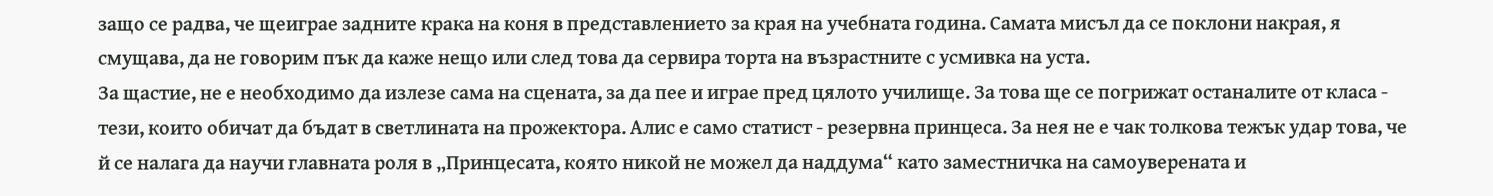защо се радва, че щеиграе задните крака на коня в представлението за края на учебната година. Самата мисъл да се поклони накрая, я смущава, да не говорим пък да каже нещо или след това да сервира торта на възрастните с усмивка на уста.
За щастие, не е необходимо да излезе сама на сцената, за да пее и играе пред цялото училище. За това ще се погрижат останалите от класа - тези, които обичат да бъдат в светлината на прожектора. Алис е само статист - резервна принцеса. За нея не е чак толкова тежък удар това, че й се налага да научи главната роля в „Принцесата, която никой не можел да наддума“ като заместничка на самоуверената и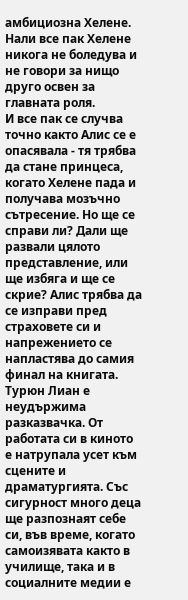амбициозна Хелене. Нали все пак Хелене никога не боледува и не говори за нищо друго освен за главната роля.
И все пак се случва точно както Алис се е опасявала - тя трябва да стане принцеса, когато Хелене пада и получава мозъчно сътресение. Но ще се справи ли? Дали ще развали цялото представление, или ще избяга и ще се скрие? Алис трябва да се изправи пред страховете си и напрежението се напластява до самия финал на книгата.
Турюн Лиан е неудържима разказвачка. От работата си в киното е натрупала усет към сцените и драматургията. Със сигурност много деца ще разпознаят себе си, във време, когато самоизявата както в училище, така и в социалните медии е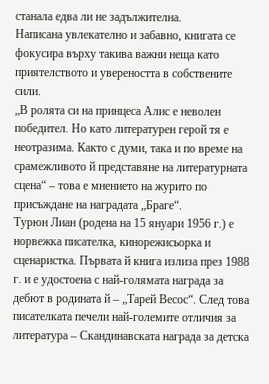станала едва ли не задължителна.
Написана увлекателно и забавно, книгата се фокусира върху такива важни неща като приятелството и увереността в собствените сили.
„В ролята си на принцеса Алис е неволен победител. Но като литературен герой тя е неотразима. Както с думи, така и по време на срамежливото й представяне на литературната сцена“ – това е мнението на журито по присъждане на наградата „Браге“.
Турюн Лиан (родена на 15 януари 1956 г.) е норвежка писателка, кинорежисьорка и сценаристка. Първата й книга излиза през 1988 г. и е удостоена с най-голямата награда за дебют в родината й – „Тарей Весос“. След това писателката печели най-големите отличия за литература – Скандинавската награда за детска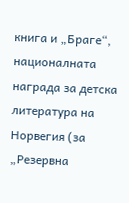книга и „Браге“, националната награда за детска литература на Норвегия (за „Резервна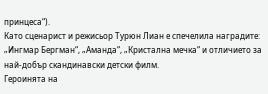принцеса“).
Като сценарист и режисьор Турюн Лиан е спечелила наградите: „Ингмар Бергман“, „Аманда“, „Кристална мечка“ и отличието за най-добър скандинавски детски филм.
Героинята на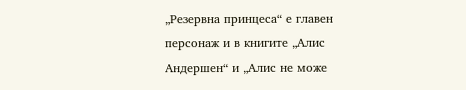„Резервна принцеса“ е главен персонаж и в книгите „Алис Андершен“ и „Алис не може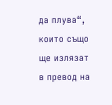да плува“, които също ще излязат в превод на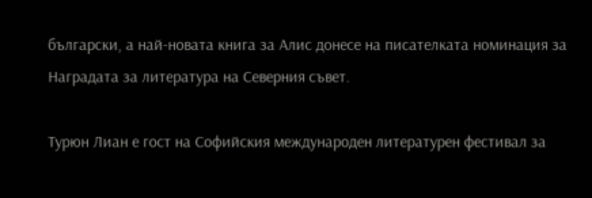български, а най-новата книга за Алис донесе на писателката номинация за Наградата за литература на Северния съвет.

Турюн Лиан е гост на Софийския международен литературен фестивал за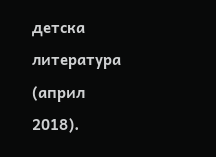детска литература (април 2018).